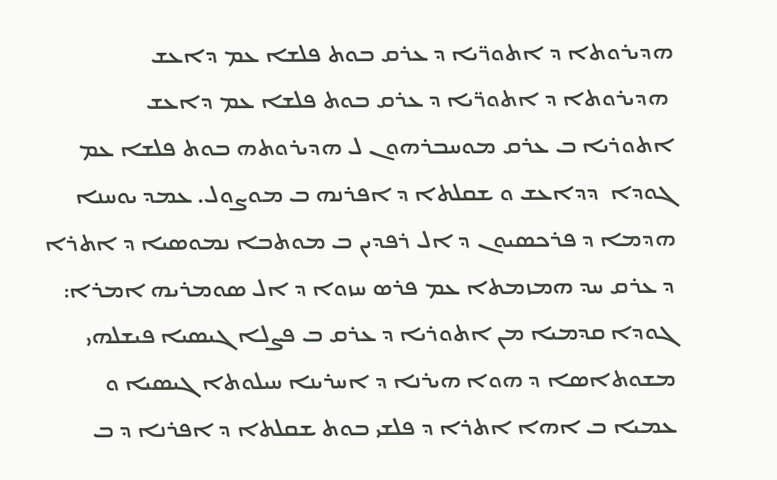ܗܕܝܪܘܬܐ ܕ ܐܬܘܪ̈ܝܐ ܕ ܥܪܩ ܒܘܬ ܦܠܫܐ ܥܡ ܕܐܥܫ
 ܗܕܝܪܘܬܐ ܕ ܐܬܘܪ̈ܝܐ ܕ ܥܪܩ ܒܘܬ ܦܠܫܐ ܥܡ ܕܐܥܫ
ܐܬܘܪܝܐ ܒ ܥܪܩ ܡܘܚܒܪܗܘܢ ܠ ܗܕܝܪܘܬܗ ܒܘܬ ܦܠܫܐ ܥܡ ܓܘܕܐ  ܕܕܐܥܫ ܘ ܫܩܠܬܐ ܕ ܐܦܪܢܗ ܒ ܡܘܨܘܠ. ܥܡܕ ܝܘܚܢܐ ܗܕܡܐ ܕ ܦܪܟܣܝܘܢ ܕ ܐܠ ܪܦܕܝܢ ܒ ܡܘܬܒܐ ܢܡܘܣܝܐ ܕ ܐܬܪܐ ܕ ܥܪܩ ܚܕ ܗܡܙܡܬܐ ܥܡ ܦܪܣ ܚܙܘܐ ܕ ܐܠ ܣܘܡܪܝܗ ܐܡܪܐ: ܓܘܕܐ ܩܕܡܝܐ ܡܢ ܐܬܘܪܝܐ ܕ ܥܪܩ ܒ ܦܨܠܐ ܓܝܣܝܐ ܦܝܫܠܗܝ ܡܫܘܬܐܣܐ ܕ ܗܘܐ ܗܝܪܢܐ ܕ ܐܚܪܝܢܐ ܚܝܠܘܬܐ ܓܝܣܝܐ ܘ ܥܡܝܐ ܒ ܐܗܐ ܐܬܪܐ ܕ ܦܠܫܝ ܒܘܬ ܫܩܠܬܐ ܕ ܐܦܪܢܐ ܕ ܒ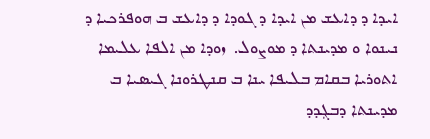ܐܝܕܐ ܕ ܕܐܥܫ ܡܢ ܐܝܕܐ ܕ ܓܘܕܐ ܕ ܕܐܥܫ ܒ ܗܘܦܪܟܝܐ ܕ ܢܝܢܘܐ ܘ ܡܕܝܢܬܐ ܕ ܡܘܨܘܠ.  ܙܘܕܐ ܡܢ ܐܠܦܐ ܥܠܝܡܐ ܐܬܘܪܝܐ ܒܩܐܡ ܒܠܝܦܐ ܝܢܐ ܒ ܩܢܛܪܘܢܐ ܓܝܣܝܐ ܒ ܡܕܝܢܬܐ ܕܒܓܼܕܕ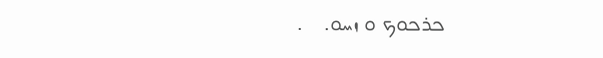ܟܪܟܘܟ ܘ ܙܚܘ.    .